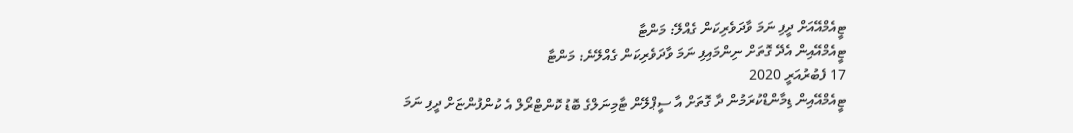ޓީއެމްއޭއަށް ދީފި ނަމަ ވާދަވެރިކަން ގެއްލޭ: މަންޓާ
ޓީއެމްއޭއިން އެދޭ ގޮތަށް ނިންމައިފި ނަމަ ވާދަވެރިކަން ގެއްލޭނެ: މަންޓާ
17 ފެބުރުއަރީ 2020
ޓީއެމްއޭއިން ޑިމާންޑްކުރަމުން ދާ ގޮތަށް އާ ސީޕްލޭން ޓާމިނަލްގެ ބޮޑު ކޮންޓްރޯލް އެ ކުންފުންޏަށް ދީފި ނަމަ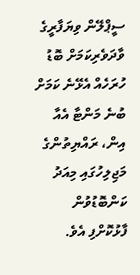ސީޕްލޭން ވިޔަފާރީގެ ވާދަވެރިކަމަށް ބޮޑު ހުރަހެއް އެޅޭނެ ކަމަށް ބުނެ މަންޓާ އެއާ އިން، ރައްޔިތުންގެ މަޖިލިހުގައި މިއަދު ކަންބޮޑުވުން ފާޅުކޮށްފި އެވެ.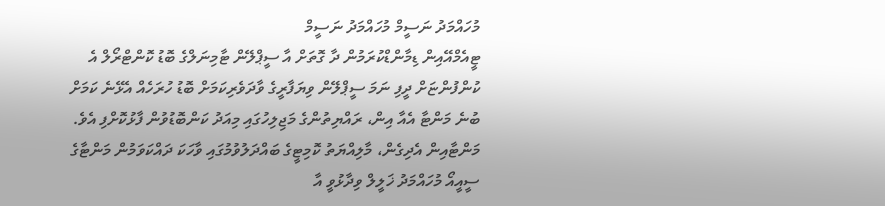މުހައްމަދު ނަސީމް މުހައްމަދު ނަސީމް
ޓީއެމްއޭއިން ޑިމާންޑްކުރަމުން ދާ ގޮތަށް އާ ސީޕްލޭން ޓާމިނަލްގެ ބޮޑު ކޮންޓްރޯލް އެ ކުންފުންޏަށް ދީފި ނަމަ ސީޕްލޭން ވިޔަފާރީގެ ވާދަވެރިކަމަށް ބޮޑު ހުރަހެއް އެޅޭނެ ކަމަށް ބުނެ މަންޓާ އެއާ އިން، ރައްޔިތުންގެ މަޖިލިހުގައި މިއަދު ކަންބޮޑުވުން ފާޅުކޮށްފި އެވެ.
މަންޓާއިން އެދިގެން، މާލިއްޔަތު ކޮމިޓީގެ ބައްދަލުވުމުގައި ވާހަކަ ދައްކަވަމުން މަންޓާގެ ސީއީއޯ މުހައްމަދު ޚަލީލް ވިދާޅުވީ އާ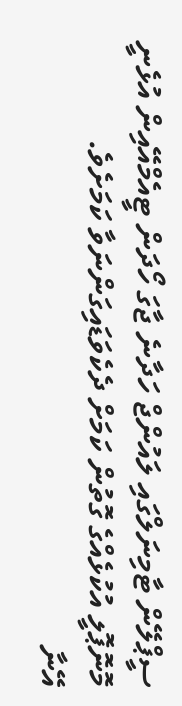ސީޕްލޭން ޓާމިނަލްގައި ލައުންޖް ހަދާނެ ޖާގަ ހޯދަން ޓީއެމްއޭއިން އުޅެނީ މޮނޮޕޮލީ އުކުޅެއްގެ ގޮތުން ކަމަށް ދެކެވަޑައިގަންނަވާ ކަމަށެވެ.
އޭނާ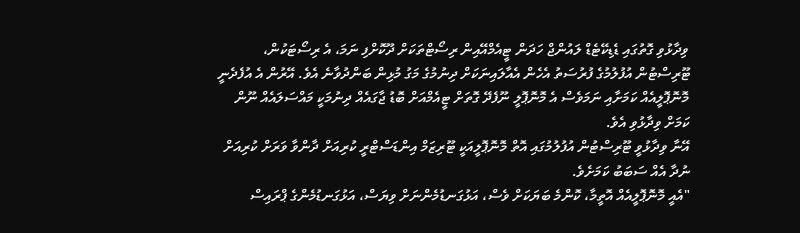ވިދާޅުވި ގޮތުގައި ޑެޑިކޭޓެޑް ލައުންޖް ހަދަން ޓީއެމްއޭއިން ރިސޯޓްތަކަށް ދޫކޮށްފި ނަމަ، އެ ރިސޯޓަކުން، ޓޫރިސްޓުން އުފުލުމުގެ ފުރުސަތު އެހެން އެއާލައިނަކަށް ދިނުމުގެ މަގު މުޅިން ބަންދުވާނެ އެވެ. އޭރުން އެ އުފެދެނީ މޮނޮޕޮލީއެއް ކަމަށާއި ނަމަވެސް އެ މޮނޮޕޮލީ ނޫފެދޭ ގޮތަށް ޓީއެމްއަށް ބޮޑު ޖާގައެއް ދިނުމަކީ މައްސަލައެއް ނޫން ކަމަށް ވިދާޅުވި އެވެ.
އޭނާ ވިދާޅުވީ ޓޫރިސްޓުން އުފުލުމުގައި އޮތް މޮނޮޕޮލީއަކީ ޓޫރިޒަމް އިންޑަސްޓްރީ ކުރިއަށް ދާންވާ ވަރަށް ކުރިއަށް ނުދާ އެއް ސަބަބު ކަމަށެވެ.
"އެއީ މޮނޮޕޮލީއެއް އޮތީމާ، ކޮންމެ ބަޔަކަށް ވެސް، އަޅުގަނޑުމެންނަށް ވިޔަސް، އަޅުގަނޑުމެންގެ ޕްރައިސް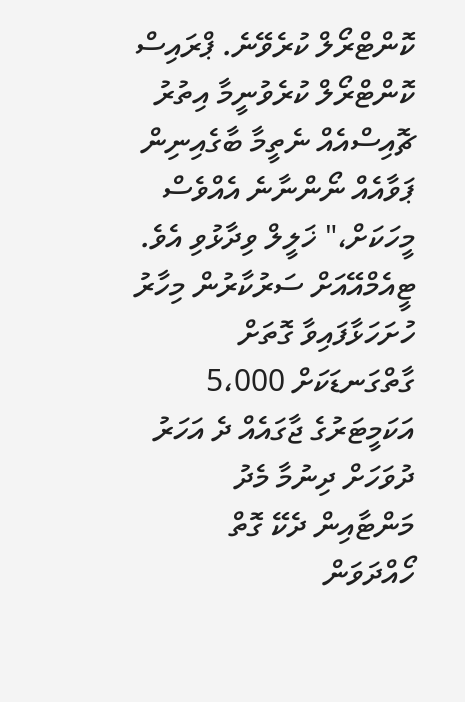ކޮންޓްރޯލް ކުރެވޭނެ. ޕްރައިސް ކޮންޓްރޯލް ކުރެވުނީމާ އިތުރު ޗޮއިސްއެއް ނެތީމާ ބާގެއިނިން ޕަވާއެއް ނޯންނާނެ އެއްވެސް މީހަކަށް،" ޚަލީލް ވިދާޅުވި އެވެ.
ޓީއެމްއޭއަށް ސަރުކާރުން މިހާރު ހުށަހަޅާފައިވާ ގޮތަށް ގާތްގަނޑަކަށް 5،000 އަކަމީޓަރުގެ ޖާގައެއް ދެ އަހަރު ދުވަހަށް ދިނުމާ މެދު މަންޓާއިން ދެކޭ ގޮތް ހޯއްދަވަން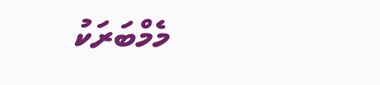މެމްބަރަކު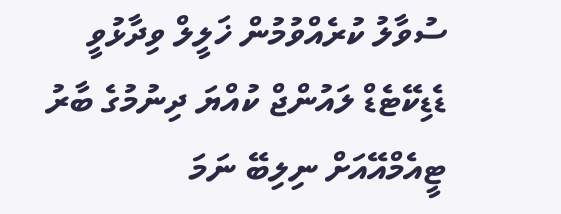ސުވާލު ކުރެއްވުމުން ޚަލީލް ވިދާޅުވީ ޑެޑިކޭޓެޑް ލައުންޖް ކުއްޔަ ދިނުމުގެ ބާރު ޓީއެމްއޭއަށް ނިލިބޭ ނަމަ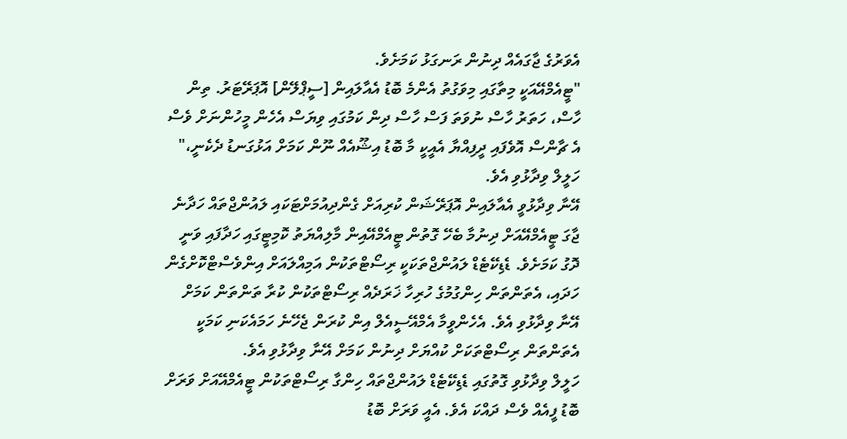އެވަރުގެ ޖާގައެއް ދިނުން ރަނގަޅު ކަމަށެވެ.
"ޓީއެމްއޭއަކީ މިތާގައި މިވަގުތު އެންމެ ބޮޑު އެއާލައިން [ސީޕްލޭން] އޮޕަރޭޓަރު. ތިން ހާސް، ހަތަރު ހާސް ނުވަތަ ފަސް ހާސް ދިން ކަމުގައި ވިޔަސް އެހެން މީހުންނަށް ވެސް އެ ޗާންސް އޮވެފައި ދީފިއްޔާ އެއީކީ މާ ބޮޑު އިޝޫއެއް ނޫން ކަމަށް އަޅުގަނޑު ދެކެނީ،" ހަލީލް ވިދާޅުވި އެވެ.
އޭނާ ވިދާޅުވީ އެއާލައިން އޮޕަރޭޝަން ކުރިއަށް ގެންދިއުމަށްޓަކައި ލައުންޖްތައް ހަދާނެ ޖާގަ ޓީއެމްއޭއަށް ދިނުމާ ބެހޭ ގޮތުން ޓީއެމްއޭއިން މާލިއްޔަތު ކޮމިޓީގައި ހަދާފައި ވަނީ ދޮގު ކަމަށެވެ. ޑެޑިކޭޓެޑް ލައުންޖްތަކަކީ ރިސޯޓްތަކުން އަމިއްލައަށް އިންވެސްޓްކޮށްގެން ހަދައި، އެތަންތަން ހިންގުމުގެ ހުރިހާ ޚަރަދެއް ރިސޯޓްތަކުން ކުރާ ތަންތަން ކަމަށް އޭނާ ވިދާޅުވި އެވެ. އެހެންވީމާ އެމްއޭސީއެލް އިން ކުރަން ޖެހޭނެ ހަމައެކަނި ކަމަކީ އެތަންތަން ރިސޯޓްތަކަށް ކުއްޔަށް ދިނުން ކަމަށް އޭނާ ވިދާޅުވި އެވެ.
ހަލީލް ވިދާޅުވި ގޮތުގައި ޑެޑިކޭޓެޑް ލައުންޖްތައް ހިންގާ ރިސޯޓްތަކުން ޓީއެމްއޭއަށް ވަރަށް ބޮޑު ފީއެއް ވެސް ދައްކަ އެވެ. އެއީ ވަރަށް ބޮޑު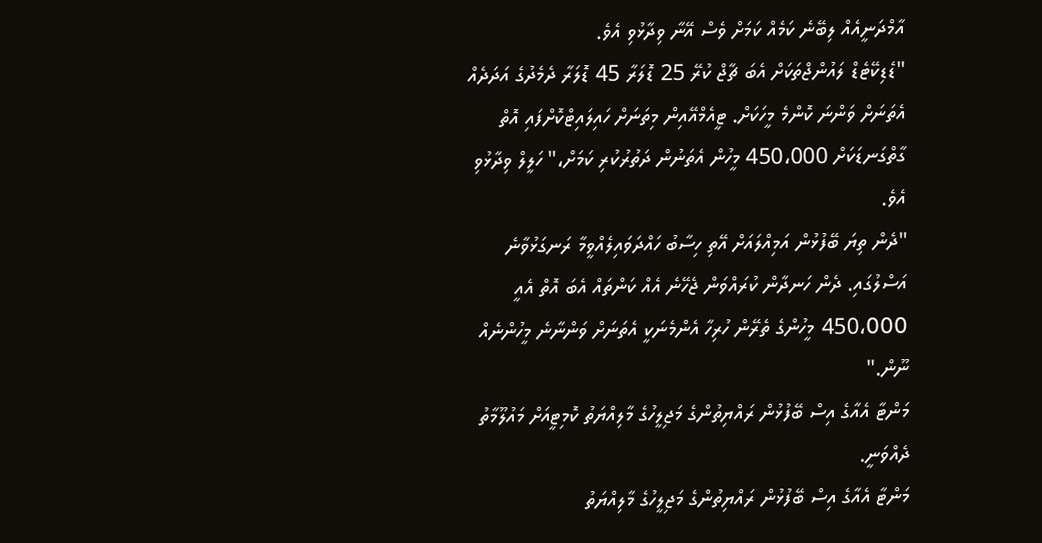އާމްދަނީއެއް ލިބޭނެ ކަމެއް ކަމަށް ވެސް އޭނާ ވިދާޅުވި އެވެ.
"ޑެޑިކޭޓެޑް ލައުންޖްތަކަށް އެބަ ޗާޖް ކުރޭ 25 ޑޮލަރާ 45 ޑޮލަރާ ދެމެދުގެ އަދަދެއް އެތަނަށް ވަންނަ ކޮންމެ މީހަކަށް. ޓީއެމްއޭއިން މިތަނަށް ހައިލައިޓްކޮށްފައި އޮތް ގާތްގަނޑަކަށް 450،000 މީހުން އެތަނުން ދަތުރުކުރި ކަމަށް،" ހަލީލް ވިދާޅުވި އެވެ.
"ދެން ތިޔަ ބޭފުޅުން އަމިއްލައަށް އޭތި ހިސާބު ހައްދަވައިލެއްވީމާ ރަނގަޅުވާނެ އަސްލުގައި. ދެން ހަނދާން ކުރައްވަން ޖެހޭނެ އެއް ކަންތައް އެބަ އޮތް އެއީ 450،000 މީހުންގެ ތެރޭން ހުރިހާ އެންމެނަކީ އެތަނަށް ވަންނާނެ މީހުންނެއް ނޫން."
މަންޓާ އެއާގެ އިސް ބޭފުޅުން ރައްޔިތުންގެ މަޖިލީހުގެ މާލިއްޔަތު ކޮމިޓީއަށް މައުލޫމާތު ދެއްވަނީ.
މަންޓާ އެއާގެ އިސް ބޭފުޅުން ރައްޔިތުންގެ މަޖިލީހުގެ މާލިއްޔަތު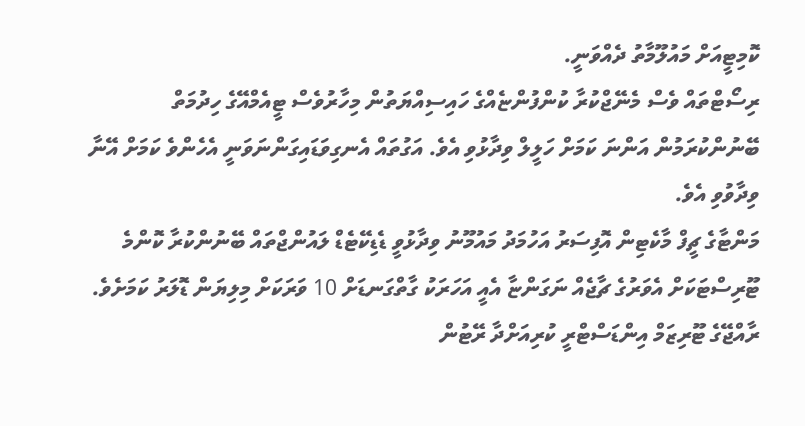ކޮމިޓީއަށް މައުލޫމާތު ދެއްވަނީ.
ރިސޯޓްތައް ވެސް މެނޭޖްކުރާ ކުންފުންޏެއްގެ ހައިސިއްޔަތުން މިހާރުވެސް ޓީއެމްއޭގެ ހިދުމަތް ބޭނުންކުރަމުން އަންނަ ކަމަށް ހަލީލް ވިދާޅުވި އެވެ. އަގުތައް އެނގިވަޑައިގަންނަވަނީ އެހެންވެ ކަމަށް އޭނާ ވިދާވުވި އެވެ.
މަންޓާގެ ޗީފް މާކެޓިން އޮފިސަރު އަހުމަދު މައުމޫނު ވިދާޅުވީ ޑެޑިކޭޓެޑް ލައުންޖްތައް ބޭނުންކުރާ ކޮންމެ ޓޫރިސްޓަކަށް އެވަރުގެ ޗާޖެއް ނަގަންޏާ އެއީ އަހަރަކު ގާތްގަނޑަށް 10 ވަރަކަށް މިލިޔަން ޑޮލަރު ކަމަށެވެ. ރާއްޖޭގެ ޓޫރިޒަމް އިންޑަސްޓްރީ ކުރިއަށްދާ ރޭޓުން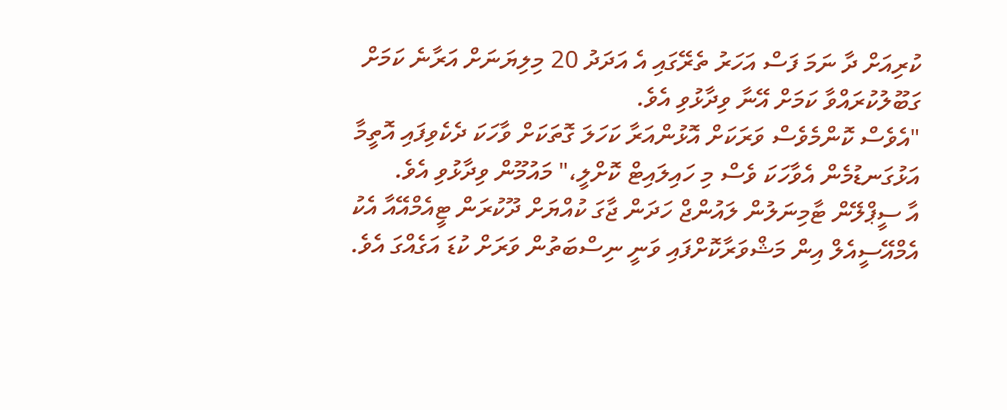ކުރިއަށް ދާ ނަމަ ފަސް އަހަރު ތެރޭގައި އެ އަދަދު 20 މިލިޔަނަށް އަރާނެ ކަމަށް ގަބޫލުކުރައްވާ ކަމަށް އޭނާ ވިދާޅުވި އެވެ.
"އެވެސް ކޮންމެވެސް ވަރަކަށް އޮޅުންއަރާ ކަހަލަ ގޮތަކަށް ވާހަކަ ދެކެވިފައި އޮތީމާ އަޅުގަނޑުމެން އެވާހަކަ ވެސް މި ހައިލައިޓް ކޮށްލީ،" މައުމޫން ވިދާޅުވި އެވެ.
އާ ސީޕްލޭން ޓާމިނަލުން ލައުންޖް ހަދަން ޖާގަ ކުއްޔަށް ދޫކުރަން ޓީއެމްއޭއާ އެކު އެމްއޭސީއެލް އިން މަޝްވަރާކޮށްފައި ވަނީ ނިސްބަތުން ވަރަށް ކުޑަ އަގެއްގަ އެވެ.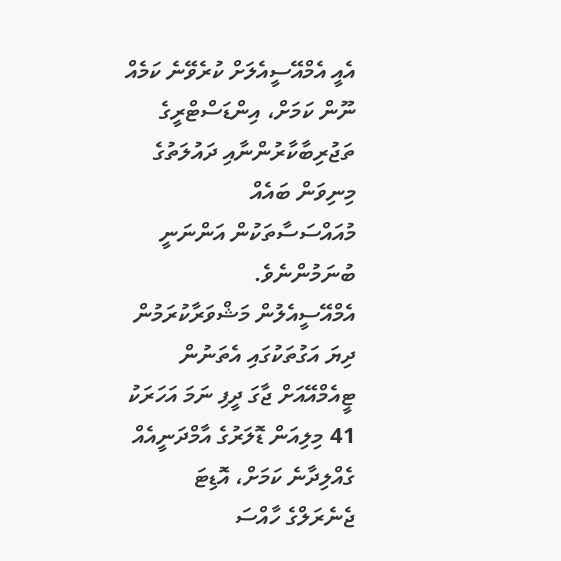އެއީ އެމްއޭސީއެލަށް ކުރެވޭނެ ކަމެއް ނޫން ކަމަށް، އިންޑަސްޓްރީގެ ތަޖުރިބާކާރުންނާއި ދައުލަތުގެ މިނިވަން ބައެއް މުއައްސަސާތަކުން އަންނަނީ ބުނަމުންނެވެ.
އެމްއޭސީއެލުން މަޝްވަރާކުރަމުން ދިޔަ އަގުތަކުގައި އެތަނުން ޓީއެމްއޭއަށް ޖާގަ ދީފި ނަމަ އަހަރަކު 41 މިލިއަން ޑޮލަރުގެ އާމްދަނީއެއް ގެއްލިދާނެ ކަމަށް، އޮޑިޓަ ޖެނެރަލްގެ ހާއްސަ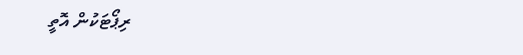ރިޕޯޓަކުން އޮތީ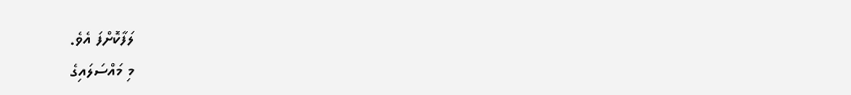ލަފާކޮށްފަ އެވެ.
މި މައްސަލައިގެ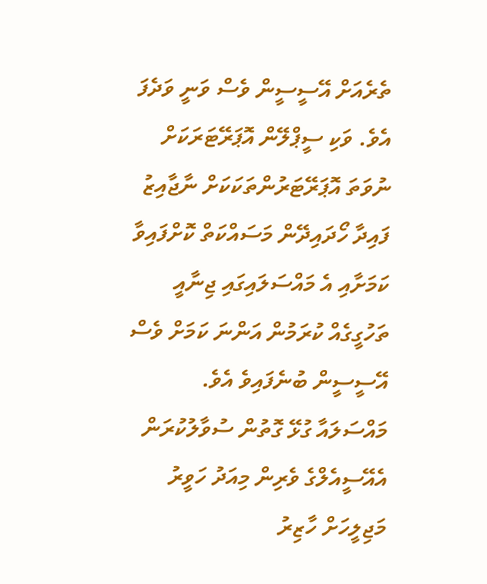ތެރެއަށް އޭސީސީން ވެސް ވަނީ ވަދެފަ އެވެ. ވަކި ސީޕްލޭން އޮޕަރޭޓަރަކަށް ނުވަތަ އޮޕަރޭޓަރުންތަކަކަށް ނާޖާއިޒު ފައިދާ ހޯދައިދޭން މަސައްކަތް ކޮށްފައިވާ ކަމަށާއި އެ މައްސަލައިގައި ޖިނާއީ ތަހުގީގެއް ކުރަމުން އަންނަ ކަމަށް ވެސް އޭސީސީން ބުނެފައިވެ އެވެ.
މައްސަލައާ ގުޅޭ ގޮތުން ސުވާލުކުރަން އެއޭސީއެލްގެ ވެރިން މިއަދު ހަވީރު މަޖިލީހަށް ހާޒިރު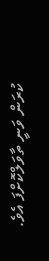ކުރަން ވަނީ ތާވަލްކޮށްފަ އެވެ.